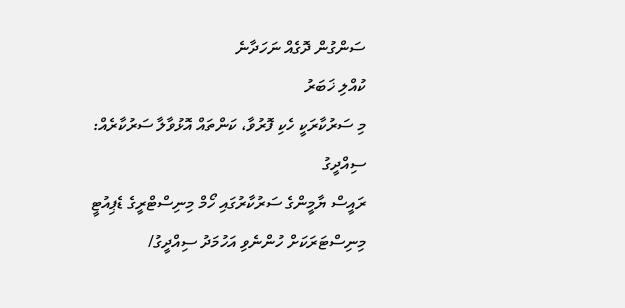ސަންގުން ދޮގެއް ނަހަދާނެ
ކުއްލި ޚަބަރު
މި ސަރުކާރަކީ ހެކި ފޮރުވާ، ކަންތައް އޮޅުވާލާ ސަރުކާރެއް: ސިއްދީގު
ރައީސް ޔާމީންގެ ސަރުކާރުގައި ހޯމް މިނިސްޓްރީގެ ޑެޕިއުޓީ މިނިސްޓަރަކަށް ހުންނެވި އަހުމަދު ސިއްދީގު/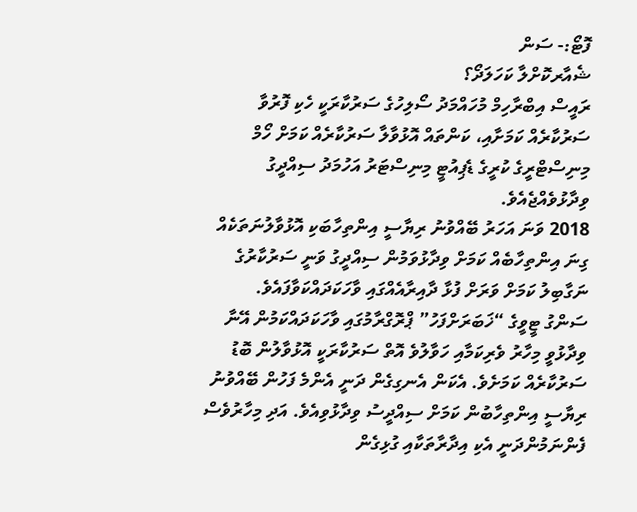ފޮޓޯ:- ސަން
ޝެއާރކޮށްލާ ކަހަލަދޯ؟
ރައީސް އިބްރާހިމް މުހައްމަދު ސޯލިހުގެ ސަރުކާރަކީ ހެކި ފޮރުވާ ސަރުކާރެއް ކަމަށާއި، ކަންތައް އޮޅުވާލާ ސަރުކާރެއް ކަމަށް ހޯމް މިނިސްޓްރީގެ ކުރީގެ ޑެޕިއުޓީ މިނިސްޓަރު އަހުމަދު ސިއްދީގު ވިދާޅުވެއްޖެއެވެ.
2018 ވަނަ އަހަރު ބޭއްވުނު ރިޔާސީ އިންތިހާބަކި އޮޅުވާލުނަތަކެއް ގިނަ އިންތިހާބެއް ކަމަށް ވިދާޅުވަމުން ސިއްދީގު ވަނީ ސަރުކާރުގެ ނަގާބިލު ކަމަށް ވަރަށް ފުޅާ ދާއިރާއެއްގައި ވާހަކަދައްކަވާފައެވެ.
ސަންގު ޓީވީގެ “ޚަބަރަށްފަހު” ޕްރޮގްރާމުގައި ވާހަކަދައްކަމުން އޭނާ ވިދާޅުވީ މިހާރު ވެރިކަމާއި ހަވާލުވެ އޮތް ސަރުކާރަކީ އޮޅުވާލުން ބޮޑު ސަރުކާރެއް ކަމަށެވެ. އެކަން އެނގިގެން ދަނީ އެންމެ ފަހުން ބޭއްވުނު ރިޔާސީ އިންތިހާބުން ކަމަށް ސިއްދީސު ވިދާޅުވިއެވެ. އަދި މިހާރުވެސް ފެންނަމުންދަނީ އެކި އިދާރާތަކާއި ގުޅިގެން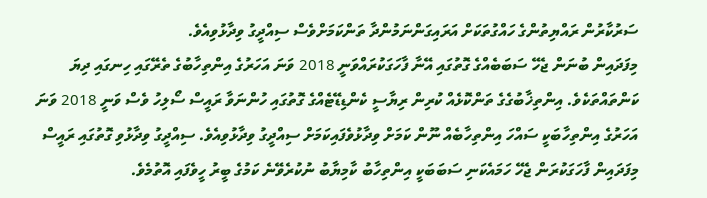ސަރުކާރުން ރައްޔިތުންގެ ހައްގުތަކަށް އަރައިގަންނަމުންދާ ތަންކަމަށްވެސް ސިއްދީގު ވިދާޅުވިއެވެ.
މިފަދައިން ބުނަން ޖެހޭ ސަބަބެއްގެ ގޮތުގައި އޭނާ ފާހަގަކުރައްވަނީ 2018 ވަނަ އަހަރުގެ އިންތިހާބުގެ ތެރޭގައި ހިނގައި ދިޔަ ކަންތައްތަކެވެ. އިންތިޚާބުގެގެ ތަންކޮޅެއް ކުރިން ރިޔާސީ ކެންޑިޑޭޓެއްގެ ގޮތުގައި ހުންނަވާ ރައީސް ސޯލިހު ވެސް ވަނީ 2018 ވަނަ އަހަރުގެ އިންތިހާބަކީ ސައްހަ އިންތިހާބެއް ނޫން ކަމަށް ވިދާޅުވެފައިކަމަށް ސިއްދީގު ވިދާޅުވިއެވެ. ސިއްދީގު ވިދާޅުވި ގޮތުގައި ރައީސް މިފަދައިން ފާހަގަކުރަން ޖެހޭ ހަމައެކަނި ސަބަބަކީ އިންތިހާބު ކާމިޔާބު ނުކުރެވޭނެ ކަމުގެ ބީރު ހީވެފައި އޮތުމެވެ.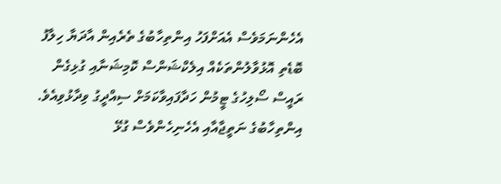އެހެންނަމަވެސް އެއަށްފަހު އިންތިހާބުގެ ތެރެއިން އާދަޔާ ހިލާފު ބޮޑެތި އޮޅުވާލުންތަކެއް އިލެކްޝަންސް ކޮމިޝަނާއި ގުޅިގެން ރައީސް ސޯލިހުގެ ޓީމުން ހަދާފައިވާކަމަށް ސިއްދީގު ވިދާޅުވިއެވެ.
އިންތިހާބުގެ ނަތީޖާއާއި އެހެނިހެންވެސް ގުޅޭ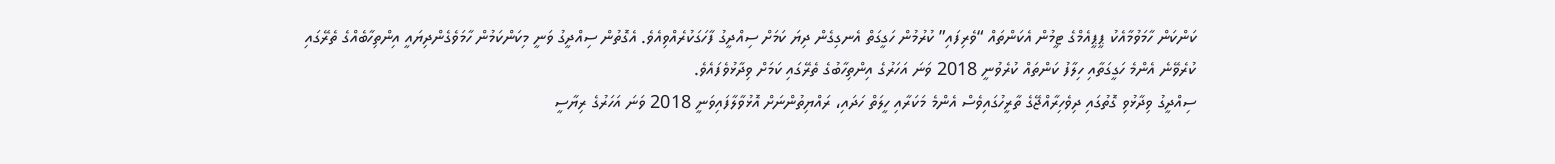ކަންކަން ހާމަވުމާއެކު ޕީޕީއެމްގެ ޓީމުން އެކަންތައް “ވެރިފައި” ކުރުމުން ހަގީގަތް އެނގިގެން ދިޔަ ކަމަށް ސިއްދީގު ފާހަގަކުރެއްވިއެވެ. އެގޮތުން ސިއްދީގު ވަނީ މިކަންކަމުން ހާމަވެގެންދިޔައީ އިންތިހާބެއްގެ ތެރޭގައި ކުރެވޭނެ އެންމެ ހަގީގަތާއި ހިލާފު ކަންތައް ކުރެވުނީ 2018 ވަނަ އަހަރުގެ އިންތިހާބުގެ ތެރޭގައި ކަމަށް ވިދާޅުވެފައެވެ.
ސިއްދީގު ވިދާޅުވި ގޮތުގައި ދިވެހިރާއްޖޭގެ ތާރީހުގައިވެސް އެންމެ މަކަރާއި ހީލަތް ހަދައި، ރައްޔިތުންނަށް އޮޅުވާލާފައިވަނީ 2018 ވަނަ އަހަރުގެ ރިޔާސީ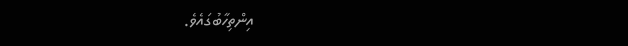އިންތިހާބުގައެވެ.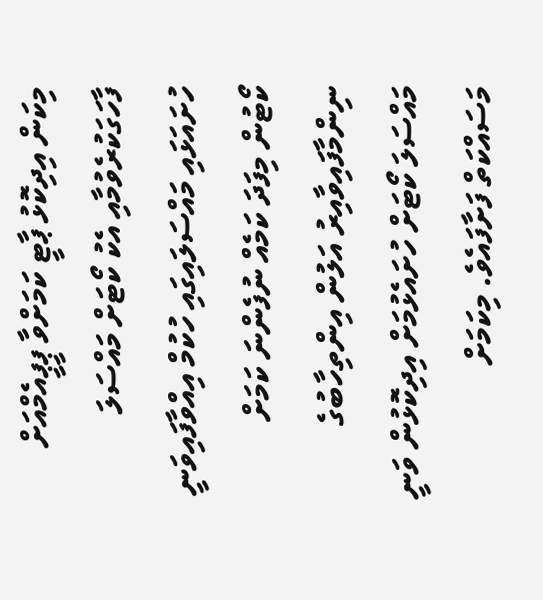މިކަން އިދިކޮޅު ޕާޓީ ކަމަށްވާ ޕީޕީއެމްއަށް ފާހަގަކުރެވުމާއި އެކު ކޯޓަށް މައްސަލަ ހުށައަޅައި މައްސަލައިގައި ހުކުމް އިއްވާފައިވަނީ ކޯޓުން މިފަދަ ކަމެއް ނުފެންނަ ކަމަށް ނިންމާފައިވާއިރު އަލުން އިންތިހާބުގެ މައްސަލަ ކޯޓަށް ހުށައެޅުމަށް އިދިކޮޅުން ވަނީ މަސައްކަތް ފަށާފައެވެ. މިކަމަށް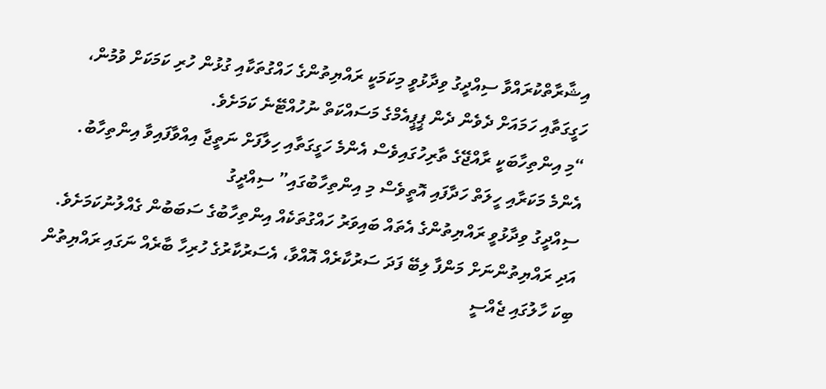އިޝާރާތްކުރައްވާ ސިއްދީގު ވިދާޅުވީ މިކަމަކީ ރައްޔިތުންގެ ހައްގުތަކާއި ގުޅުން ހުރި ކަމަކަށް ވުމުން، ހަގީގަތާއި ހަމައަށް ދެވެން ދެން ޕީޕީއެމްގެ މަސައްކަތް ނުހުއްޓޭނެ ކަމަށެވެ.
“މި އިންތިހާބަކީ ރާއްޖޭގެ ތާރިހުގައިވެސް އެންމެ ހަގީގަތާއި ހިލާފަށް ނަތީޖާ އިއްވާފައިވާ އިންތިހާބު. އެންމެ މަކަރާއި ހީލަތް ހަދާފައި އޮތީވެސް މި އިންތިހާބުގައި” ސިއްދީގު
ސިއްދީގު ވިދާޅުވީ ރައްޔިތުންގެ އެތައް ބައިވަރު ހައްގުތަކެއް އިންތިހާބުގެ ސަބަބުން ގެއްލުނުކަމަށެވެ. އަދި ރައްޔިތުންނަށް މަންފާ ލިބޭ ފަދަ ސަރުކާރެއް އޮއްވާ، އެސަރުކާރުގެ ހުރިހާ ބާރެއް ނަގައި ރައްޔިތުން ބިކަ ހާލުގައި ޖެއްސީ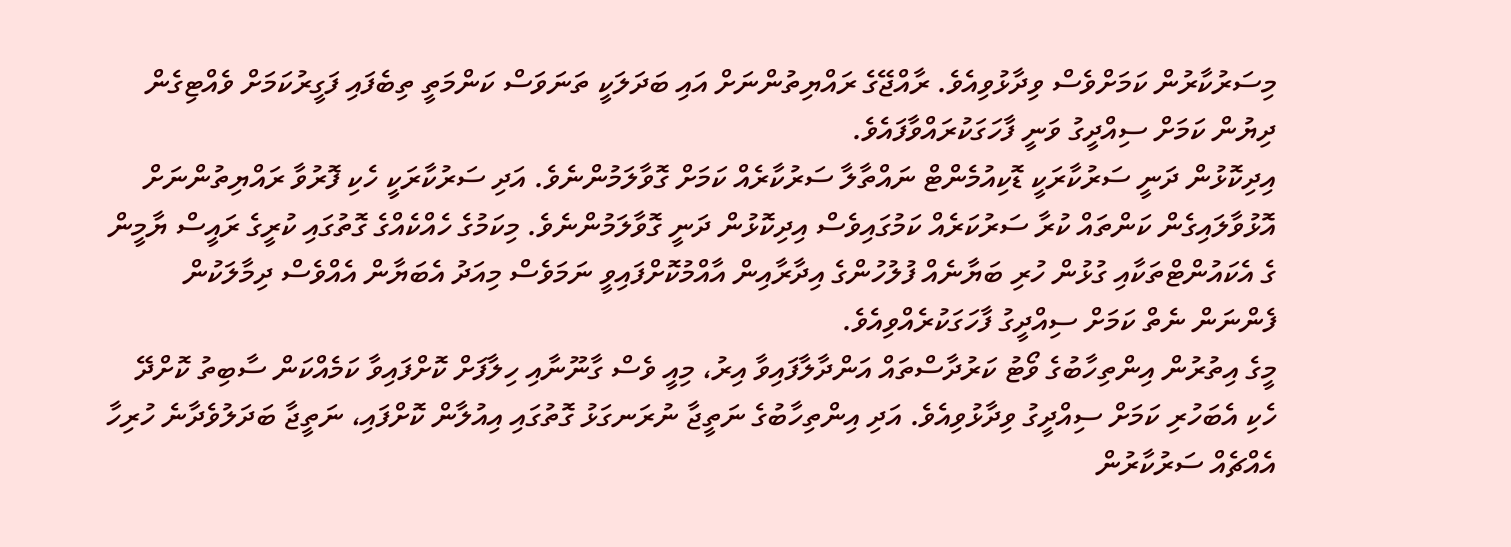މިސަރުކާރުން ކަމަށްވެސް ވިދާޅުވިއެވެ. ރާއްޖޭގެ ރައްޔިތުންނަށް އައި ބަދަލަކީ ތަނަވަސް ކަންމަތީ ތިބެފައި ފަގީރުކަމަށް ވެއްޓިގެން ދިޔުން ކަމަށް ސިއްދީގު ވަނީ ފާހަގަކުރައްވާފައެވެ.
އިދިކޮޅުން ދަނީ ސަރުކާރަކީ ޑޮކިއުމެންޓް ނައްތާލާ ސަރުކާރެއް ކަމަށް ގޮވާލަމުންނެވެ. އަދި ސަރުކާރަކީ ހެކި ފޮރުވާ ރައްޔިތުންނަށް އޮޅުވާލައިގެން ކަންތައް ކުރާ ސަރުކަރެއް ކަމުގައިވެސް އިދިކޮޅުން ދަނީ ގޮވާލަމުންނެވެ. މިކަމުގެ ހެއްކެއްގެ ގޮތުގައި ކުރީގެ ރައީސް ޔާމީން ގެ އެކައުންޓްތަކާއި ގުޅުން ހުރި ބަޔާނެއް ފުލުހުންގެ އިދާރާއިން އާއްމުކޮށްފައިވީ ނަމަވެސް މިއަދު އެބަޔާން އެއްވެސް ދިމާލަކުން ފެންނަން ނެތް ކަމަށް ސިއްދީގު ފާހަގަކުރެއްވިއެވެ.
މީގެ އިތުރުން އިންތިހާބުގެ ވޯޓު ކަރުދާސްތައް އަންދާލާފައިވާ އިރު، މިއީ ވެސް ގާނޫނާއި ހިލާފަށް ކޮށްފައިވާ ކަމެއްކަން ސާބިތު ކޮށްދޭ ހެކި އެބަހުރި ކަމަށް ސިއްދީގު ވިދާޅުވިއެވެ. އަދި އިންތިހާބުގެ ނަތީޖާ ނުރަނގަޅު ގޮތުގައި އިއުލާން ކޮށްފައި، ނަތީޖާ ބަދަލުވެދާނެ ހުރިހާ އެއްޗެއް ސަރުކާރުން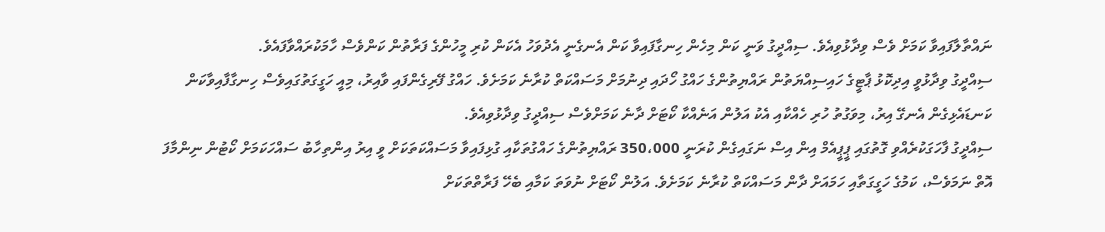ނައްތާލާފައިވާ ކަމަށް ވެސް ވިދާޅުވިއެވެ. ސިއްދީގު ވަނީ ކަން މިހެން ހިނގާފައިވާ ކަން އެނގެނީ އެދުވަހު އެކަން ކުރި މީހުންގެ ފަރާތުން ކަންވެސް ހާމަކުރައްވާފައެވެ.
ސިއްދީގު ވިދާޅުވީ އިދިކޮޅު ޕާޓީގެ ހައިސިއްޔަތުން ރައްޔިތުންގެ ހައްގު ހޯދައި ދިނުމަށް މަސައްކަތް ކުރާނެ ކަމަށެވެ. ހައްގު ފޭރިގެންފައި ވާއިރު، މިއީ ހަގީގަތުގައިވެސް ހިނގާފާއިވާކަން ކަނޑައެޅިގެން އެނގޭ އިރު، މިވަގުތު ހުރި ހެއްކާއި އެކު އަލުން އަނެއްކާ ކޯޓަށް ދާނެ ކަމަށްވެސް ސިއްދީގު ވިދާޅުވިއެވެ.
ސިއްދީގު ފާހަގަކުރެއްވި ގޮތުގައި ޕީޕީއެމް އިން އިސް ނަގައިގެން ކުރަނީ 350،000 ރައްޔިތުންގެ ހައްގުތަކާއި ގުޅިފައިވާ މަސައްކަތަކަށް ވީ އިރު އިންތިހާބު ސައްހަކަމަށް ކޯޓުން ނިންމާފަ އޮތް ނަމަވެސް، ކަމުގެ ހަގީގަތާއި ހަމައަށް ދާން މަސައްކަތް ކުރާނެ ކަމަށެވެ. އަލުން ކޯޓަށް ނުވަތަ ކަމާއި ބެހޭ ފަރާތްތަކަށް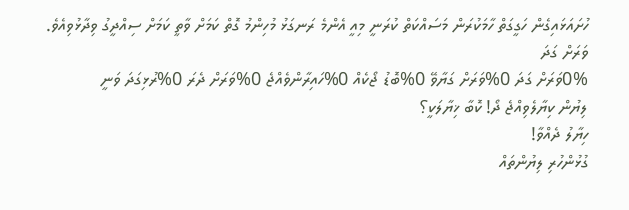ހުށައަޅައިގެން ހަގީގަތް ހާމަކުރަން މަސައްކަތް ކުރަނީ މިއީ އެންމެ ރަނގަޅު މުހިންމު ގޮތް ކަމަށް ވާތީ ކަމަށް ސިއްދީގު ވިދާޅުވިއެވެ.
ވަރަށް ގަދަ
0%ވަރަށް ގަދަ 0%ވަރަށް ގަޔާވޭ 0%ބޮޑު ޖޯކެއް 0%ހައިރާންވެއްޖެ 0%ވަރަށް ދެރަ 0%ރުޅިގަދަ ވަނީ
ލިޔުން ކިޔާލެވިއްޖެ ދޯ! ކޮބާ ޚިޔާލަކީ؟
ހިޔާލު ދެއްވާ!
ގުޅުންހުރި ލިޔުންތައް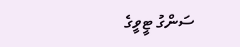ސަންގު ޓީވީގެ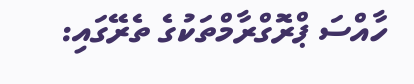ހާއްސަ ޕްރޮގްރާމްތަކުގެ ތެރޭގައި: